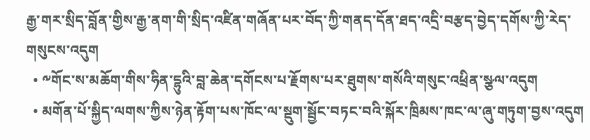རྒྱ་གར་སྲིད་བློན་གྱིས་རྒྱ་ནག་གི་སྲིད་འཛིན་གཞོན་པར་བོད་ཀྱི་གནད་དོན་ཐད་འདྲི་བརྩད་བྱེད་དགོས་ཀྱི་རེད་གསུངས་འདུག
  • ༸གོང་ས་མཆོག་གིས་ཧིན་དྷུའི་བླ་ཆེན་དགོངས་པ་རྗོགས་པར་ཐུགས་གསོའི་གསུང་འཕྲིན་སྩལ་འདུག
  • མགོན་པོ་སྐྱིད་ལགས་ཀྱིས་ཉེན་རྟོག་པས་ཁོང་ལ་སྡུག་སྦྱོང་བཏང་བའི་སྐོར་ཁྲིམས་ཁང་ལ་ཞུ་གཏུག་བྱས་འདུག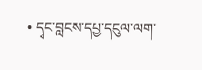• དྭང་བླངས་དཔྱ་དངུལ་ལག་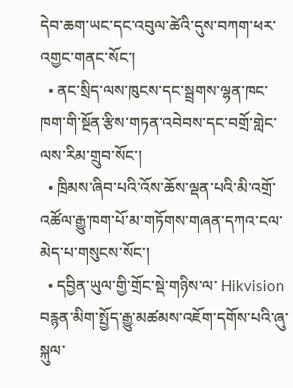དེབ་ཆག་ཡང་དང་འབུལ་ཚེའི་དུས་བཀག་ཕར་འགྱང་གནང་སོང་།
  • ནང་སྲིད་ལས་ཁུངས་དང་སྦྲགས་ལྷན་ཁང་ཁག་གི་སྔོན་རྩིས་གཏན་འབེབས་དང་བགྲོ་གླེང་ལས་རིམ་གྲུབ་སོང་།
  • ཁྲིམས་ཞིབ་པའི་འོས་ཆོས་ལྡན་པའི་མི་འགྲོ་འཚོལ་རྒྱུ་ཁག་པོ་མ་གཏོགས་གཞན་དཀའ་ངལ་མེད་པ་གསུངས་སོང་།
  • དབྱིན་ཡུལ་གྱི་གྲོང་སྡེ་གཉིས་ལ་ Hikvision བརྙན་མིག་སྤྱོད་རྒྱུ་མཚམས་འཇོག་དགོས་པའི་ཞུ་སྐུལ་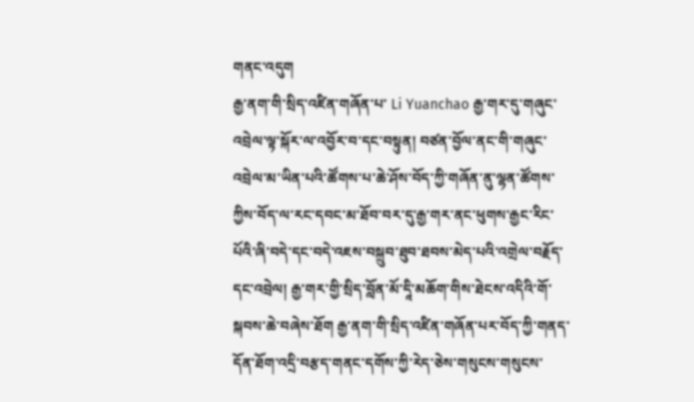གནང་འདུག
རྒྱ་ནག་གི་སྲིད་འཛིན་གཞོན་པ་ Li Yuanchao རྒྱ་གར་དུ་གཞུང་འབྲེལ་ལྟ་སྐོར་ལ་འབྱོར་བ་དང་བསྟུན། བཙན་བྱོལ་ནང་གི་གཞུང་འབྲེལ་མ་ཡིན་པའི་ཚོགས་པ་ཆེ་ཤོས་བོད་ཀྱི་གཞོན་ནུ་ལྷན་ཚོགས་ཀྱིས་བོད་ལ་རང་དབང་མ་ཐོབ་བར་དུ་རྒྱ་གར་ནང་ཕུགས་རྒྱང་རིང་པོའི་ཞི་བདེ་དང་བདེ་འཇས་བསྐྲུབ་ཐུབ་ཐབས་མེད་པའི་འགྲེལ་བརྗོད་དང་འབྲེལ། རྒྱ་གར་གྱི་སྲིད་བློན་མོ་དཱི་མཆོག་གིས་ཐེངས་འདིའི་གོ་སྐབས་ཆེ་བཞེས་ཐོག རྒྱ་ནག་གི་སྲིད་འཛིན་གཞོན་པར་བོད་ཀྱི་གནད་དོན་ཐོག་འདྲི་བརྩད་གནང་དགོས་ཀྱི་རེད་ཅེས་གསུངས་གསུངས་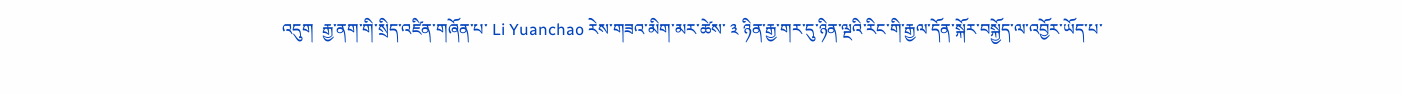འདུག  རྒྱ་ནག་གི་སྲིད་འཛིན་གཞོན་པ་ Li Yuanchao རེས་གཟའ་མིག་མར་ཚེས་ ༣ ཉིན་རྒྱ་གར་དུ་ཉིན་ལྔའི་རིང་གི་རྒྱལ་དོན་སྐོར་བསྐྱོད་ལ་འབྱོར་ཡོད་པ་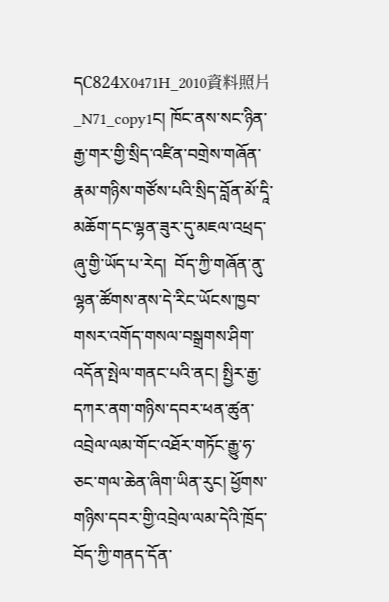དC824X0471H_2010資料照片_N71_copy1ང། ཁོང་ནས་སང་ཉིན་རྒྱ་གར་གྱི་སྲིད་འཛིན་བགྲེས་གཞོན་རྣམ་གཉིས་གཙོས་པའི་སྲིད་བློན་མོ་དཱི་མཆོག་དང་ལྷན་ཟུར་དུ་མཇལ་འཕྲད་ཞུ་གྱི་ཡོད་པ་རེད།  བོད་ཀྱི་གཞོན་ནུ་ལྷན་ཚོགས་ནས་དེ་རིང་ཡོངས་ཁྱབ་གསར་འགོད་གསལ་བསྒྲགས་ཤིག་འདོན་སྤེལ་གནང་པའི་ནང། སྤྱིར་རྒྱ་དཀར་ནག་གཉིས་དབར་ཕན་ཚུན་འབྲེལ་ལམ་གོང་འཐོར་གཏོང་རྒྱུ་ཧ་ཅང་གལ་ཆེན་ཞིག་ཡིན་རུང། ཕྱོགས་གཉིས་དབར་གྱི་འབྲེལ་ལམ་དེའི་ཁྲོད་བོད་ཀྱི་གནད་དོན་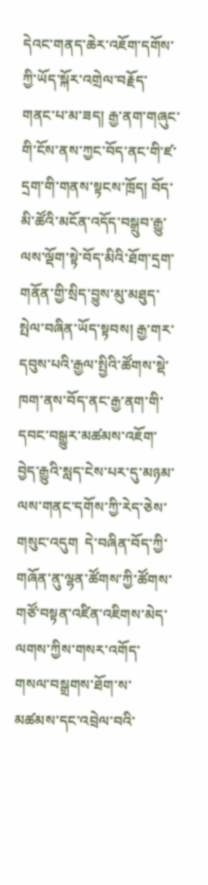དེའང་གནད་ཆེར་འཇོག་དགོས་ཀྱི་ཡོད་སྐོར་འགྲེལ་བརྗོད་གནང་པ་མ་ཟད། རྒྱ་ནག་གཞུང་གི་ངོས་ནས་ཀྱང་བོད་ནང་གི་ཛ་དྲག་གི་གནས་སྟངས་ཁྲོད། བོད་མི་ཚོའི་མངོན་འདོད་བསྒྲུབ་རྒྱུ་ལས་ལྡོག་སྟེ་བོད་མིའི་ཐོག་དྲག་གནོན་གྱི་སྲིད་བྱུས་མུ་མཐུད་སྤེལ་བཞིན་ཡོད་སྟབས། རྒྱ་གར་དབུས་པའི་རྒྱལ་སྤྱིའི་ཚོགས་སྡེ་ཁག་ནས་བོད་ནང་རྒྱ་ནག་གི་དབང་བསྒྱུར་མཚམས་འཇོག་བྱེད་རྒྱུའི་སླད་ངེས་པར་དུ་མཉམ་ལས་གནང་དགོས་ཀྱི་རེད་ཅེས་གསུང་འདུག  དེ་བཞིན་བོད་ཀྱི་གཞོན་ནུ་ལྷན་ཚོགས་ཀྱི་ཚོགས་གཙོ་བསྟན་འཛིན་འཇིགས་མེད་ལགས་ཀྱིས་གསར་འགོད་གསལ་བསྒྲགས་ཐོག་ས་མཚམས་དང་འབྲེལ་བའི་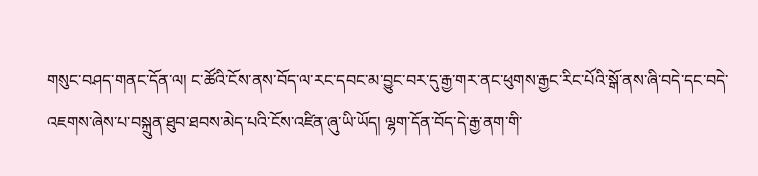གསུང་བཤད་གནང་དོན་ལ། ང་ཚོའི་ངོས་ནས་བོད་ལ་རང་དབང་མ་བྱུང་བར་དུ་རྒྱ་གར་ནང་ཕུགས་རྒྱང་རིང་པོའི་སྒོ་ནས་ཞི་བདེ་དང་བདེ་འཇགས་ཞེས་པ་བསྐྲུན་ཐུབ་ཐབས་མེད་པའི་ངོས་འཛིན་ཞུ་ཡི་ཡོད། ལྷག་དོན་བོད་དེ་རྒྱ་ནག་གི་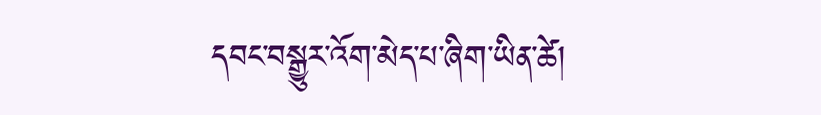དབང་བསྒྱུར་འོག་མེད་པ་ཞིག་ཡིན་ཚེ།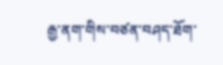རྒྱ་ནག་གིས་བཙན་བཤད་ཐོག་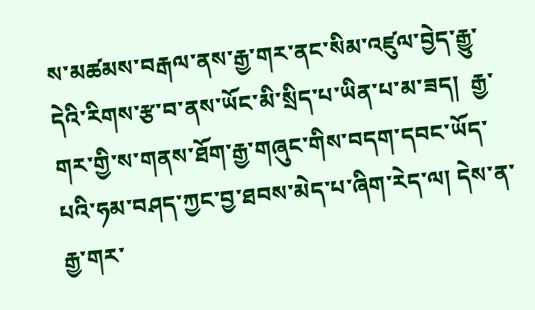ས་མཚམས་བརྒལ་ནས་རྒྱ་གར་ནང་སིམ་འཛུལ་བྱེད་རྒྱུ་དེའི་རིགས་རྩ་བ་ནས་ཡོང་མི་སྲིད་པ་ཡིན་པ་མ་ཟད།  རྒྱ་གར་གྱི་ས་གནས་ཐོག་རྒྱ་གཞུང་གིས་བདག་དབང་ཡོད་པའི་ཧམ་བཤད་ཀྱང་བྱ་ཐབས་མེད་པ་ཞིག་རེད་ལ། དེས་ན་རྒྱ་གར་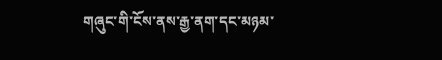གཞུང་གི་ངོས་ནས་རྒྱ་ནག་དང་མཉམ་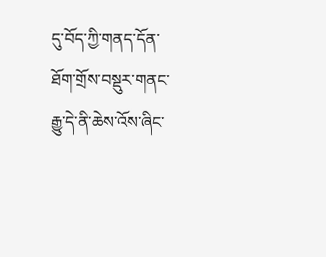དུ་བོད་ཀྱི་གནད་དོན་ཐོག་གྲོས་བསྡུར་གནང་རྒྱུ་དེ་ནི་ཆེས་འོས་ཞིང་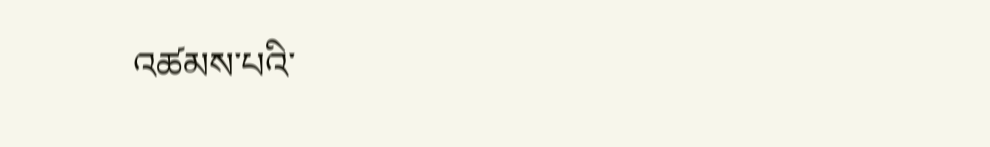འཚམས་པའི་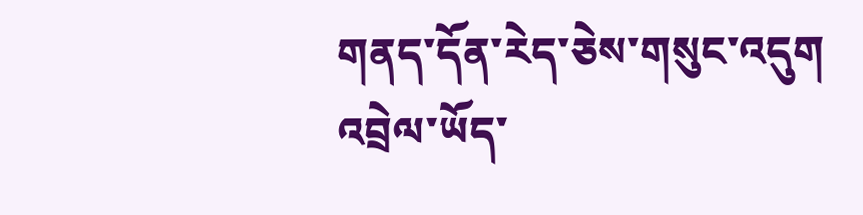གནད་དོན་རེད་ཅེས་གསུང་འདུག
འབྲེལ་ཡོད་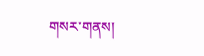གསར་གནས།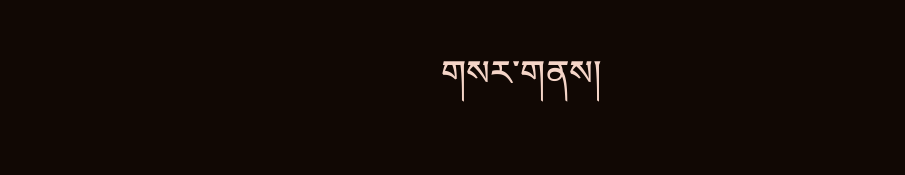གསར་གནས།